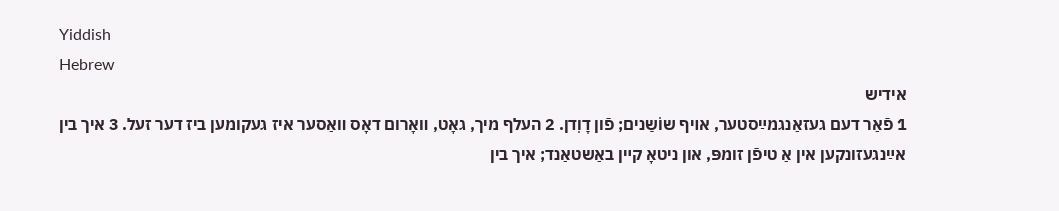Yiddish
Hebrew
אידיש
1 פֿאַר דעם געזאַנגמײַסטער, אױף שוֹשַנים; פֿון דָוִדן. 2 העלף מיך, גאָט, װאָרום דאָס װאַסער איז געקומען ביז דער זעל. 3 איך בין אײַנגעזונקען אין אַ טיפֿן זומפּ, און ניטאָ קײן באַשטאַנד; איך בין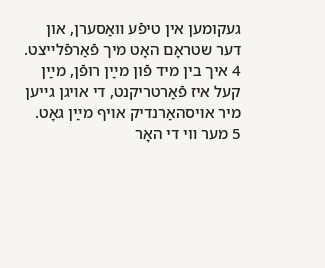געקומען אין טיפֿע װאַסערן, און דער שטראָם האָט מיך פֿאַרפֿלײצט. 4 איך בין מיד פֿון מײַן רופֿן, מײַן קעל איז פֿאַרטריקנט, די אױגן גײען מיר אױסהאַרנדיק אױף מײַן גאָט. 5 מער װי די האָר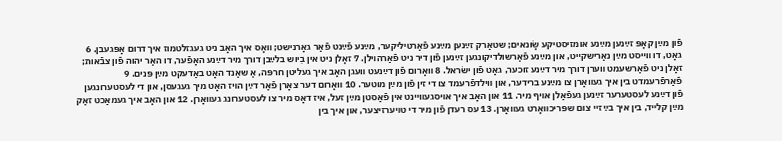פֿון מײַן קאָפּ זײַנען מײַנע אומזיסטיקע שָׂונאים; שטאַרק זײַנען מײַנע פֿאַרטיליקער, מײַנע פֿײַנט פֿאַר גאָרנישט; װאָס איך האָב ניט געגזלטמוז איך דרום אָפּגעבן. 6 גאָט, דו װײסט מײַן נאַרישקײט, און מײַנע פֿאַרשולדיקונגען זײַנען פֿון דיר ניט פֿאַרהױלן. 7 זאָלן ניט אין בִיוש בלײַבן דורך מיר דײַנע האָפֿער, דו האַר יהוה פֿון צבֿאות; זאָלן ניט פֿאַרשעמט װערן דורך מיר דײַנע זוכער, גאָט פֿון ישׂראל. 8 װאָרום פֿון דײַנעט װעגן האָב איך געליטן חרפּה, אַ שאַנד האָט באַדעקט מײַן פּנים. 9 פֿאַרפֿרעמדט בין איך געװאָרן צו מײַנע ברידער, און װילדפֿרעמד צו די זין פֿון מײַן מוטער. 10 װאָרום דער צאָרן פֿאַר דײַן הױז האָט מיך געגעסן, און די לעסטערונגען פֿון דײַנע לעסטערער זײַנען געפֿאַלן אױף מיר. 11 און האָב איך אױסגעװײנט אין פֿאַסטן מײַן זעל, איז דאָס מיר צו לעסטערונג געװאָרן. 12 און האָב איך געמאַכט זאַק מײַן קלײד, בין איך בײַ זײ צום שפּריכװאָרט געװאָרן. 13 עס רעדן פֿון מיר די טױערזיצער, און איך בין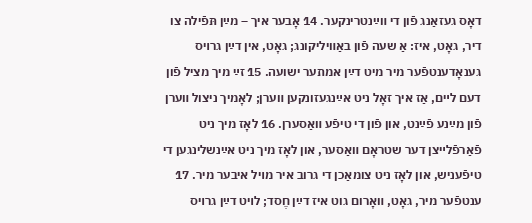דאָס געזאַנג פֿון די װײַנטרינקער. 14 אָבער איך – מײַן תּפֿילה צו דיר, גאָט, איז: אַ שעה פֿון באַװיליקונג; גאָט, אין דײַן גרױס גענאָדענטפֿער מיר מיט דײַן אמתער ישועה. 15 זײַ מיך מציל פֿון דעם לײם, אַז איך זאָל ניט אײַנגעזונקען װערן; לאָמיך ניצול װערן פֿון מײַנע פֿײַנט, און פֿון די טיפֿע װאַסערן. 16 לאָז מיך ניט פֿאַרפֿלײצן דער שטראָם װאַסער, און לאָז מיך ניט אײַנשלינגען די טיפֿעניש, און לאָז ניט צומאַכן די גרוב איר מױל איבער מיר. 17 ענטפֿער מיר, גאָט, װאָרום גוט איז דײַן חֶסד; לױט דײַן גרױס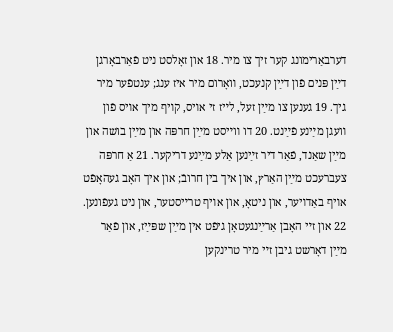דערבאַרימונג קער זיך צו מיר. 18 און זאָלסט ניט פֿאַרבאָרגן דײַן פּנים פֿון דײַן קנעכט, װאָרום מיר איז ענג; ענטפֿער מיר גיך. 19 גענען צו מײַן זעל, לײז זי אױס, קױף מיך אױס פֿון װעגן מײַנע פֿײַנט. 20 דו װײסט מײַן חרפּה און מײַן בושה און מײַן שאַנד, פֿאַר דיר זײַנען אַלע מײַנע דריקער. 21 אַ חרפּה צעברעכט מײַן האַרץ, און איך בין חרובֿ; און איך האָב געהאָפֿט אױף באַדױער, און ניטאָ, און אױף טרײסטער, און ניט געפֿונען. 22 און זײ האָבן אַרײַנגעטאָן גיפֿט אין מײַן שפּײַז, און פֿאַר מײַן דאָרשט גיבן זײ מיר טרינקען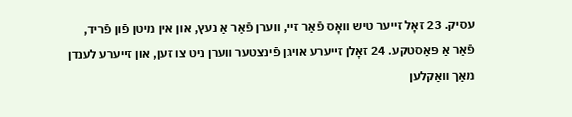עסיק. 23 זאָל זײער טיש װאָס פֿאַר זײ, װערן פֿאַר אַ נעץ, און אין מיטן פֿון פֿריד, פֿאַר אַ פּאַסטקע. 24 זאָלן זײערע אױגן פֿינצטער װערן ניט צו זען, און זײערע לענדן מאַך װאַקלען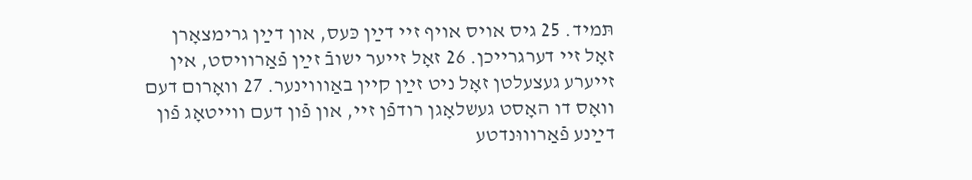תּמיד. 25 גיס אױס אױף זײ דײַן כּעס, און דײַן גרימצאָרן זאָל זײ דערגרײכן. 26 זאָל זײער ישובֿ זײַן פֿאַרװיסט, אין זײערע געצעלטן זאָל ניט זײַן קײן באַװױנער. 27 װאָרום דעם װאָס דו האָסט געשלאָגן רודפֿן זײ, און פֿון דעם װײטאָג פֿון דײַנע פֿאַרװוּנדטע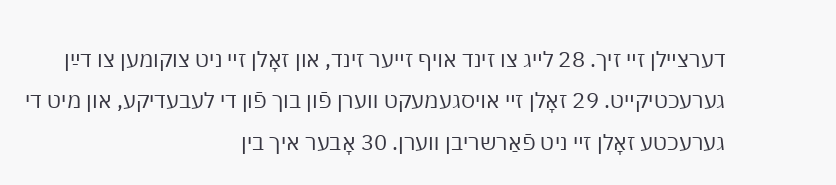דערצײלן זײ זיך. 28 לײג צו זינד אױף זײער זינד, און זאָלן זײ ניט צוקומען צו דײַן גערעכטיקײט. 29 זאָלן זײ אױסגעמעקט װערן פֿון בוך פֿון די לעבעדיקע, און מיט די גערעכטע זאָלן זײ ניט פֿאַרשריבן װערן. 30 אָבער איך בין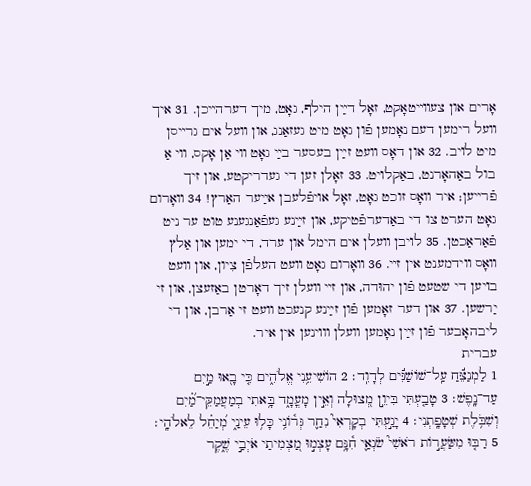אָרים און צעװײטאָקט, זאָל דײַן הילף, גאָט, מיך דערהײכן. 31 איך װעל רימען דעם נאָמען פֿון גאָט מיט געזאַנג, און װעל אים גרײסן מיט לױב. 32 און דאָס װעט זײַן בעסער בײַ גאָט װי אַן אָקס, װי אַ בול באַהאָרנט, באַקלױט. 33 זאָלן זען די געדריקטע, און זיך פֿרײען; איר װאָס זוכט גאָט, זאָל אױפֿלעבן אײַער האַרץ! 34 װאָרום גאָט הערט צו די באַדערפֿטיקע, און זײַנע געפֿאַנגענע טוט ער ניט פֿאַראַכטן. 35 לױבן װעלן אים הימל און ערד, די ימען און אַלץ װאָס װידמענט אין זײ. 36 װאָרום גאָט װעט העלפֿן צִיון, און װעט בױען די שטעט פֿון יהוּדה, און זײ װעלן זיך דאָרטן באַזעצן, און זי יַרשען. 37 און דער זאָמען פֿון זײַנע קנעכט װעט זי אַרבן, און די ליבהאָבער פֿון זײַן נאָמען װעלן װױנען אין איר.
עברית
1 לַמְנַצֵּ֬חַ עַֽל־שׁוֹשַׁנִּ֬ים לְדָוִֽד׃ 2 הוֹשִׁיעֵ֥נִי אֱלֹהִ֑ים כִּ֤י בָ֖אוּ מַ֣יִם עַד־נָֽפֶשׁ׃ 3 טָבַ֤עְתִּי בִּיוֵ֣ן מְ֭צוּלָה וְאֵ֣ין מָעֳמָ֑ד בָּ֥אתִי בְמַעֲמַקֵּי־מַ֝֗יִם וְשִׁבֹּ֥לֶת שְׁטָפָֽתְנִי׃ 4 יָגַ֣עְתִּי בְקָרְאִי֮ נִחַ֪ר גְּר֫וֹנִ֥י כָּל֥וּ עֵינַ֑י מְ֝יַחֵ֗ל לֵאלֹהָֽי׃ 5 רַבּ֤וּ מִשַּׂעֲר֣וֹת רֹאשִׁי֮ שֹׂנְאַ֪י חִ֫נָּ֥ם עָצְמ֣וּ מַ֭צְמִיתַי אֹיְבַ֣י שֶׁ֑קֶר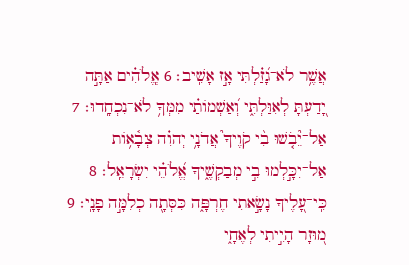אֲשֶׁ֥ר לֹא־גָ֝זַ֗לְתִּי אָ֣ז אָשִֽׁיב׃ 6 אֱ‍ֽלֹהִ֗ים אַתָּ֣ה יָ֭דַעְתָּ לְאִוַּלְתִּ֑י וְ֝אַשְׁמוֹתַ֗י מִמְּךָ֥ לֹא־נִכְחָֽדוּ׃ 7 אַל־יֵ֘בֹ֤שׁוּ בִ֨י קֹוֶיךָ֮ אֲדֹנָ֥י יְהוִ֗ה צְבָ֫א֥וֹת אַל־יִכָּ֣לְמוּ בִ֣י מְבַקְשֶׁ֑יךָ אֱ֝לֹהֵ֗י יִשְׂרָאֵֽל׃ 8 כִּֽי־עָ֭לֶיךָ נָשָׂ֣אתִי חֶרְפָּ֑ה כִּסְּתָ֖ה כְלִמָּ֣ה פָנָֽי׃ 9 מ֭וּזָר הָיִ֣יתִי לְאֶחָ֑י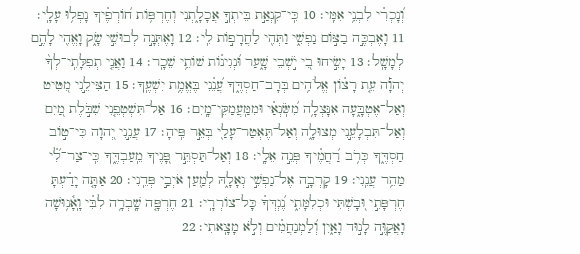וְ֝נָכְרִ֗י לִבְנֵ֥י אִמִּֽי׃ 10 כִּֽי־קִנְאַ֣ת בֵּיתְךָ֣ אֲכָלָ֑תְנִי וְחֶרְפּ֥וֹת ח֝וֹרְפֶ֗יךָ נָפְל֥וּ עָלָֽי׃ 11 וָאֶבְכֶּ֣ה בַצּ֣וֹם נַפְשִׁ֑י וַתְּהִ֖י לַחֲרָפ֣וֹת לִֽי׃ 12 וָאֶתְּנָ֣ה לְבוּשִׁ֣י שָׂ֑ק וָאֱהִ֖י לָהֶ֣ם לְמָשָֽׁל׃ 13 יָשִׂ֣יחוּ בִ֭י יֹ֣שְׁבֵי שָׁ֑עַר וּ֝נְגִינ֗וֹת שׁוֹתֵ֥י שֵׁכָֽר׃ 14 וַאֲנִ֤י תְפִלָּתִֽי־לְךָ֨ יְהוָ֡ה עֵ֤ת רָצ֗וֹן אֱלֹהִ֥ים בְּרָב־חַסְדֶּ֑ךָ עֲ֝נֵ֗נִי בֶּאֱמֶ֥ת יִשְׁעֶֽךָ׃ 15 הַצִּילֵ֣נִי מִ֭טִּיט וְאַל־אֶטְבָּ֑עָה אִנָּצְלָ֥ה מִ֝שֹּֽׂנְאַ֗י וּמִמַּֽעֲמַקֵּי־מָֽיִם׃ 16 אַל־תִּשְׁטְפֵ֤נִי שִׁבֹּ֣לֶת מַ֭יִם וְאַל־תִּבְלָעֵ֣נִי מְצוּלָ֑ה וְאַל־תֶּאְטַר־עָלַ֖י בְּאֵ֣ר פִּֽיהָ׃ 17 עֲנֵ֣נִי יְ֭הוָה כִּי־ט֣וֹב חַסְדֶּ֑ךָ כְּרֹ֥ב רַ֝חֲמֶ֗יךָ פְּנֵ֣ה אֵלָֽי׃ 18 וְאַל־תַּסְתֵּ֣ר פָּ֭נֶיךָ מֵֽעַבְדֶּ֑ךָ כִּֽי־צַר־לִ֝֗י מַהֵ֥ר עֲנֵֽנִי׃ 19 קָרְבָ֣ה אֶל־נַפְשִׁ֣י גְאָלָ֑הּ לְמַ֖עַן אֹיְבַ֣י פְּדֵֽנִי׃ 20 אַתָּ֤ה יָדַ֗עְתָּ חֶרְפָּתִ֣י וּ֭בָשְׁתִּי וּכְלִמָּתִ֑י נֶ֝גְדְּךָ֗ כָּל־צוֹרְרָֽי׃ 21 חֶרְפָּ֤ה שָֽׁבְרָ֥ה לִבִּ֗י וָֽאָ֫נ֥וּשָׁה וָאֲקַוֶּ֣ה לָנ֣וּד וָאַ֑יִן וְ֝לַמְנַחֲמִ֗ים וְלֹ֣א מָצָֽאתִי׃ 22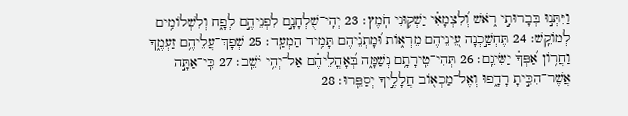וַיִּתְּנ֣וּ בְּבָרוּתִ֣י רֹ֑אשׁ וְ֝לִצְמָאִ֗י יַשְׁק֥וּנִי חֹֽמֶץ׃ 23 יְהִֽי־שֻׁלְחָנָ֣ם לִפְנֵיהֶ֣ם לְפָ֑ח וְלִשְׁלוֹמִ֥ים לְמוֹקֵֽשׁ׃ 24 תֶּחְשַׁ֣כְנָה עֵ֭ינֵיהֶם מֵרְא֑וֹת וּ֝מָתְנֵ֗יהֶם תָּמִ֥יד הַמְעַֽד׃ 25 שְׁפָךְ־עֲלֵיהֶ֥ם זַעְמֶ֑ךָ וַחֲר֥וֹן אַ֝פְּךָ֗ יַשִּׂיגֵֽם׃ 26 תְּהִי־טִֽירָתָ֥ם נְשַׁמָּ֑ה בְּ֝אָהֳלֵיהֶ֗ם אַל־יְהִ֥י יֹשֵֽׁב׃ 27 כִּֽי־אַתָּ֣ה אֲשֶׁר־הִכִּ֣יתָ רָדָ֑פוּ וְאֶל־מַכְא֖וֹב חֲלָלֶ֣יךָ יְסַפֵּֽרוּ׃ 28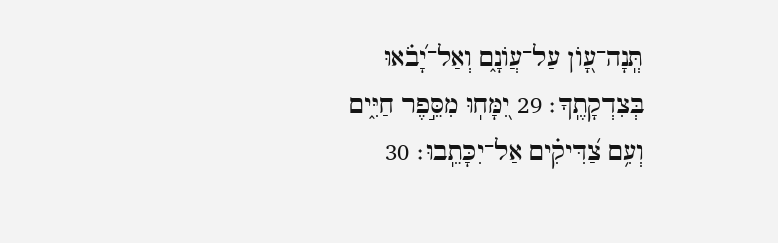תְּֽנָה־עָ֭וֺן עַל־עֲוֺנָ֑ם וְאַל־יָ֝בֹ֗אוּ בְּצִדְקָתֶֽךָ׃ 29 יִ֭מָּחֽוּ מִסֵּ֣פֶר חַיִּ֑ים וְעִ֥ם צַ֝דִּיקִ֗ים אַל־יִכָּתֵֽבוּ׃ 30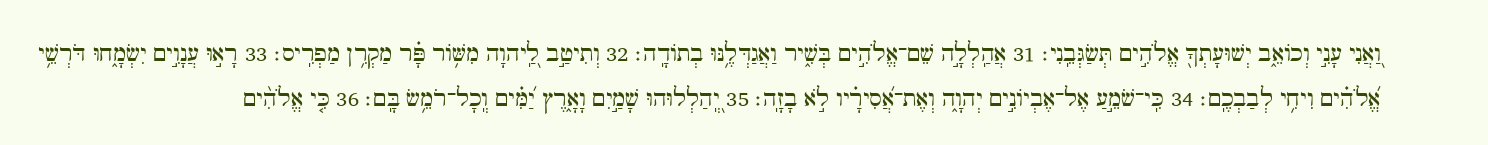וַ֭אֲנִי עָנִ֣י וְכוֹאֵ֑ב יְשׁוּעָתְךָ֖ אֱלֹהִ֣ים תְּשַׂגְּבֵֽנִי׃ 31 אֲהַֽלְלָ֣ה שֵׁם־אֱלֹהִ֣ים בְּשִׁ֑יר וַאֲגַדְּלֶ֥נּוּ בְתוֹדָֽה׃ 32 וְתִיטַ֣ב לַֽ֭יהוָה מִשּׁ֥וֹר פָּ֗ר מַקְרִ֥ן מַפְרִֽיס׃ 33 רָא֣וּ עֲנָוִ֣ים יִשְׂמָ֑חוּ דֹּרְשֵׁ֥י אֱ֝לֹהִ֗ים וִיחִ֥י לְבַבְכֶֽם׃ 34 כִּֽי־שֹׁמֵ֣עַ אֶל־אֶבְיוֹנִ֣ים יְהוָ֑ה וְאֶת־אֲ֝סִירָ֗יו לֹ֣א בָזָֽה׃ 35 יְֽ֭הַלְלוּהוּ שָׁמַ֣יִם וָאָ֑רֶץ יַ֝מִּ֗ים וְֽכָל־רֹמֵ֥שׂ בָּֽם׃ 36 כִּ֤י אֱלֹהִ֨ים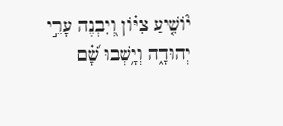י֘וֹשִׁ֤יעַ צִיּ֗וֹן וְ֭יִבְנֶה עָרֵ֣י יְהוּדָ֑ה וְיָ֥שְׁבוּ שָׁ֝֗ם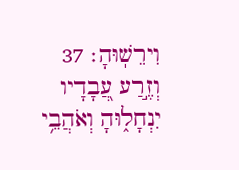וִירֵשֽׁוּהָ׃ 37 וְזֶ֣רַע עֲ֭בָדָיו יִנְחָל֑וּהָ וְאֹהֲבֵ֥י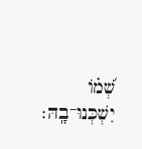שְׁ֝מ֗וֹ יִשְׁכְּנוּ־בָֽהּ׃